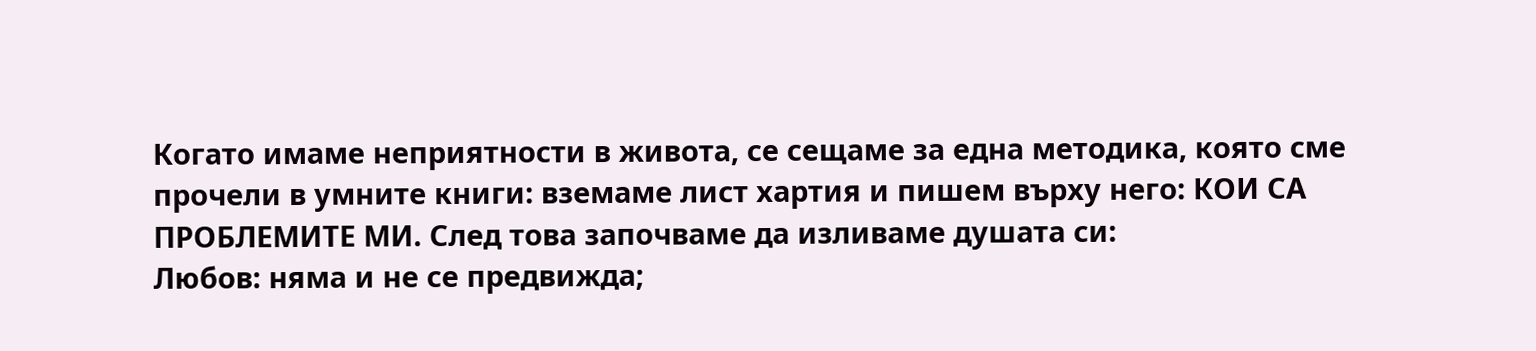Когато имаме неприятности в живота, се сещаме за една методика, която сме прочели в умните книги: вземаме лист хартия и пишем върху него: КОИ СА ПРОБЛЕМИТЕ МИ. След това започваме да изливаме душата си:
Любов: няма и не се предвижда;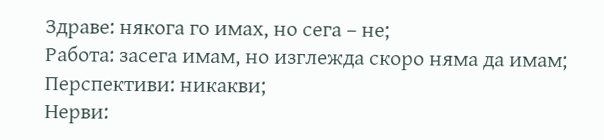Здраве: някога го имах, но сега – не;
Работа: засега имам, но изглежда скоро няма да имам;
Перспективи: никакви;
Нерви: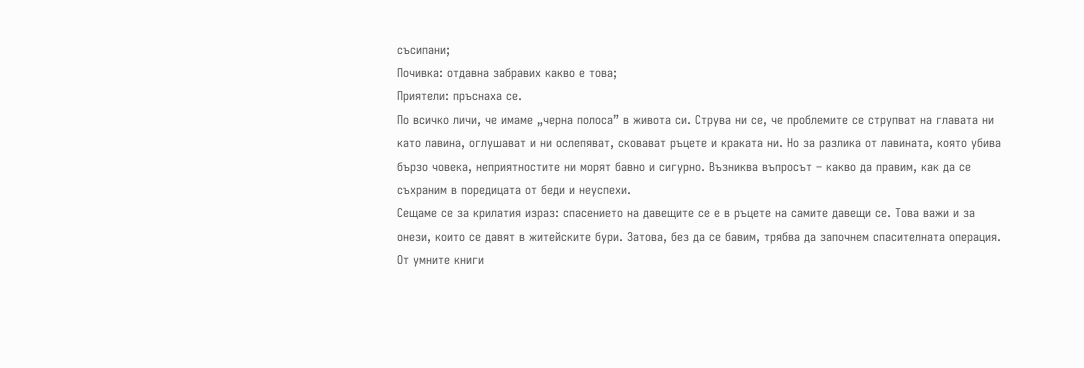съсипани;
Почивка: отдавна забравих какво е това;
Приятели: пръснаха се.
По всичко личи, че имаме „черна полоса” в живота си. Струва ни се, че проблемите се струпват на главата ни като лавина, оглушават и ни ослепяват, сковават ръцете и краката ни. Но за разлика от лавината, която убива бързо човека, неприятностите ни морят бавно и сигурно. Възниква въпросът – какво да правим, как да се съхраним в поредицата от беди и неуспехи.
Сещаме се за крилатия израз: спасението на давещите се е в ръцете на самите давещи се. Това важи и за онези, които се давят в житейските бури. Затова, без да се бавим, трябва да започнем спасителната операция. От умните книги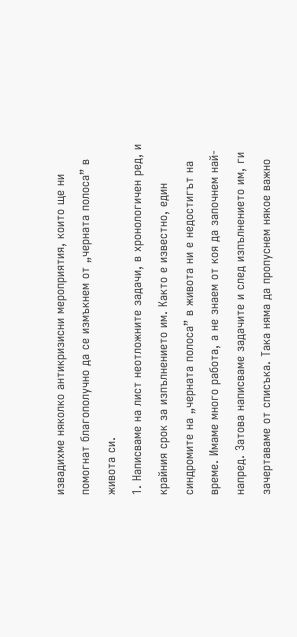извадихме няколко антикризисни мероприятия, които ще ни помогнат благополучно да се измъкнем от „черната полоса” в живота си.
1. Написваме на лист неотложните задачи, в хронологичен ред, и крайния срок за изпълнението им. Както е известно, един синдромите на „черната полоса” в живота ни е недостигът на време. Имаме много работа, а не знаем от коя да започнем най-напред. Затова написваме задачите и след изпълнението им, ги зачертаваме от списъка. Така няма да пропуснем някое важно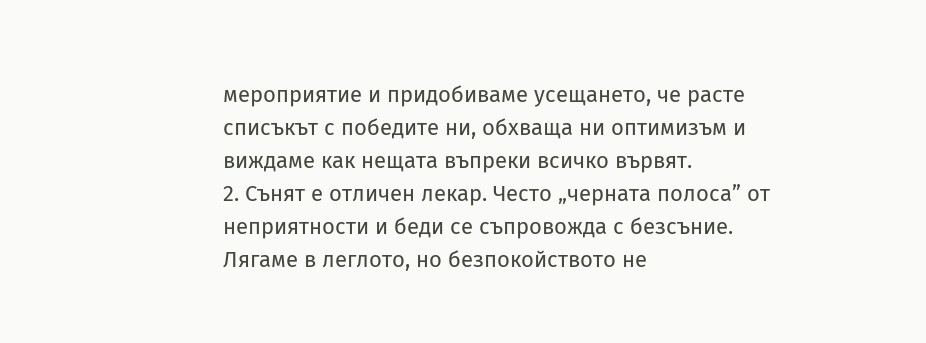мероприятие и придобиваме усещането, че расте списъкът с победите ни, обхваща ни оптимизъм и виждаме как нещата въпреки всичко вървят.
2. Сънят е отличен лекар. Често „черната полоса” от неприятности и беди се съпровожда с безсъние. Лягаме в леглото, но безпокойството не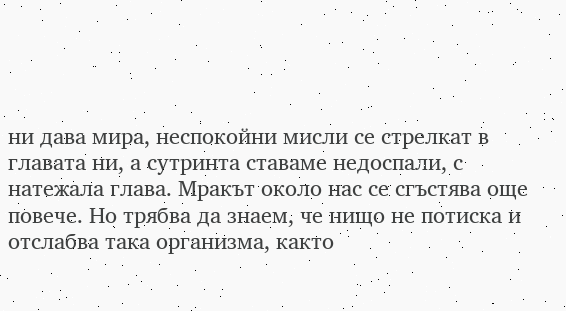ни дава мира, неспокойни мисли се стрелкат в главата ни, а сутринта ставаме недоспали, с натежала глава. Мракът около нас се сгъстява още повече. Но трябва да знаем, че нищо не потиска и отслабва така организма, както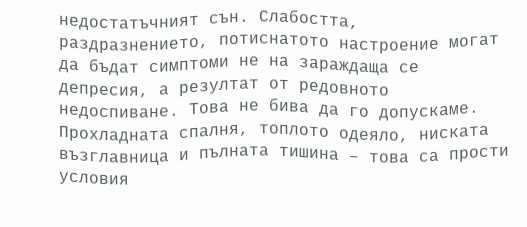недостатъчният сън. Слабостта, раздразнението, потиснатото настроение могат да бъдат симптоми не на зараждаща се депресия, а резултат от редовното недоспиване. Това не бива да го допускаме. Прохладната спалня, топлото одеяло, ниската възглавница и пълната тишина – това са прости условия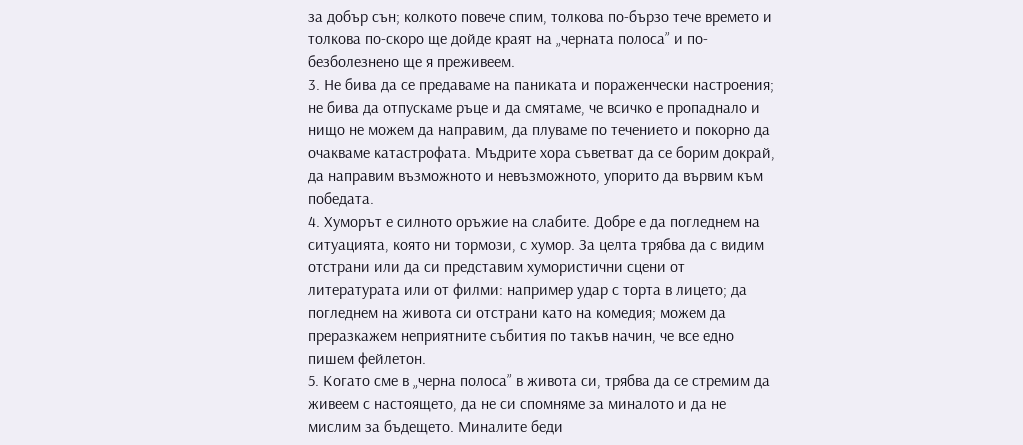за добър сън; колкото повече спим, толкова по-бързо тече времето и толкова по-скоро ще дойде краят на „черната полоса” и по-безболезнено ще я преживеем.
3. Не бива да се предаваме на паниката и пораженчески настроения; не бива да отпускаме ръце и да смятаме, че всичко е пропаднало и нищо не можем да направим, да плуваме по течението и покорно да очакваме катастрофата. Мъдрите хора съветват да се борим докрай, да направим възможното и невъзможното, упорито да вървим към победата.
4. Хуморът е силното оръжие на слабите. Добре е да погледнем на ситуацията, която ни тормози, с хумор. За целта трябва да с видим отстрани или да си представим хумористични сцени от литературата или от филми: например удар с торта в лицето; да погледнем на живота си отстрани като на комедия; можем да преразкажем неприятните събития по такъв начин, че все едно пишем фейлетон.
5. Когато сме в „черна полоса” в живота си, трябва да се стремим да живеем с настоящето, да не си спомняме за миналото и да не мислим за бъдещето. Миналите беди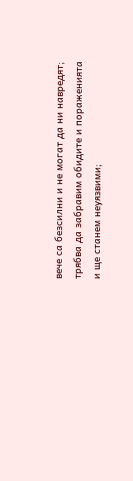вече са безсилни и не могат да ни навредят; трябва да забравим обидите и пораженията и ще станем неуязвими;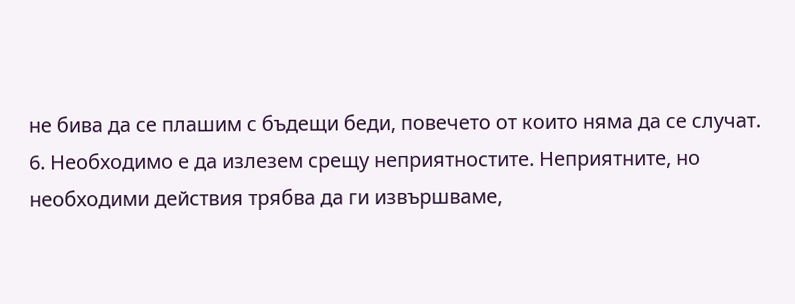не бива да се плашим с бъдещи беди, повечето от които няма да се случат.
6. Необходимо е да излезем срещу неприятностите. Неприятните, но необходими действия трябва да ги извършваме,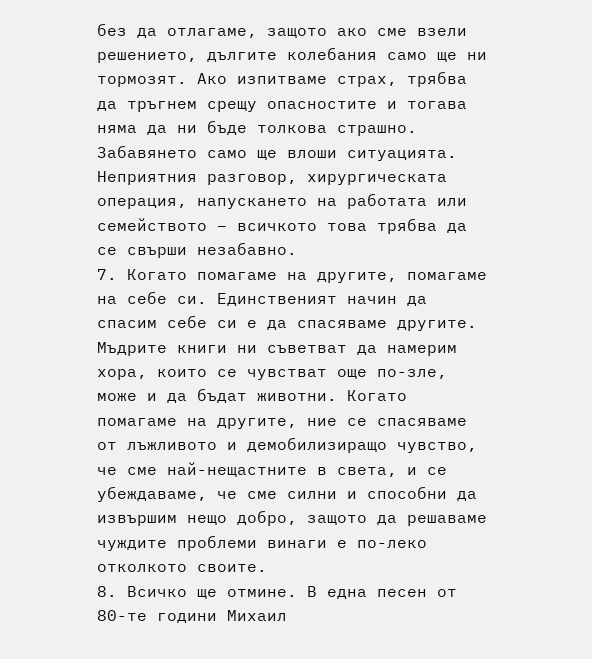без да отлагаме, защото ако сме взели решението, дългите колебания само ще ни тормозят. Ако изпитваме страх, трябва да тръгнем срещу опасностите и тогава няма да ни бъде толкова страшно. Забавянето само ще влоши ситуацията. Неприятния разговор, хирургическата операция, напускането на работата или семейството – всичкото това трябва да се свърши незабавно.
7. Когато помагаме на другите, помагаме на себе си. Единственият начин да спасим себе си е да спасяваме другите. Мъдрите книги ни съветват да намерим хора, които се чувстват още по-зле, може и да бъдат животни. Когато помагаме на другите, ние се спасяваме от лъжливото и демобилизиращо чувство, че сме най-нещастните в света, и се убеждаваме, че сме силни и способни да извършим нещо добро, защото да решаваме чуждите проблеми винаги е по-леко отколкото своите.
8. Всичко ще отмине. В една песен от 80-те години Михаил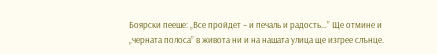Боярски пееше: „Все пройдет – и печаль и радость…” Ще отмине и „черната полоса” в живота ни и на нашата улица ще изгрее слънце.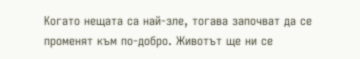Когато нещата са най-зле, тогава започват да се променят към по-добро. Животът ще ни се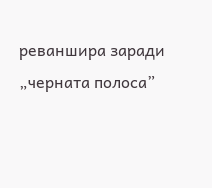реваншира заради „черната полоса”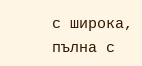с широка, пълна с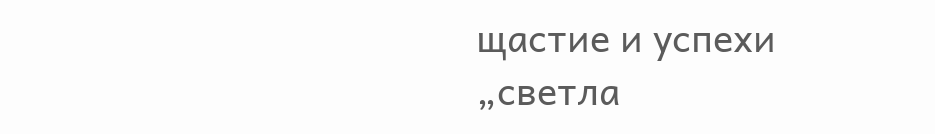щастие и успехи „светла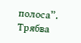полоса”. Трябва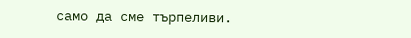само да сме търпеливи.